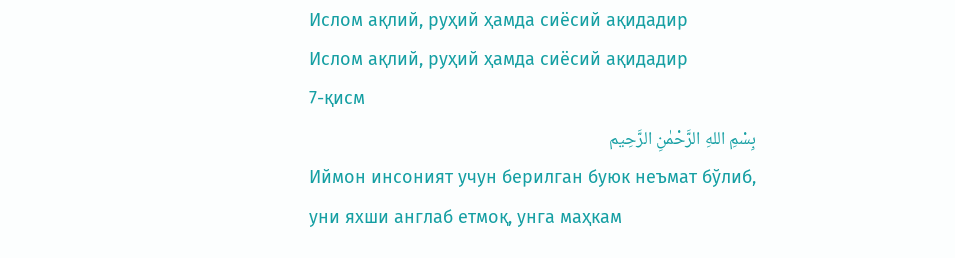Ислом ақлий, руҳий ҳамда сиёсий ақидадир
Ислом ақлий, руҳий ҳамда сиёсий ақидадир
7-қисм
بِسْمِ اللهِ الرَّحْمٰنِ الرَّحِيم
Иймон инсоният учун берилган буюк неъмат бўлиб, уни яхши англаб етмоқ, унга маҳкам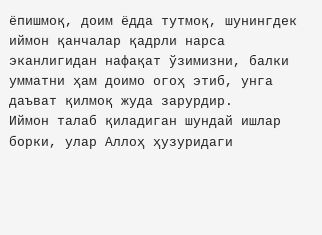ёпишмоқ, доим ёдда тутмоқ, шунингдек иймон қанчалар қадрли нарса эканлигидан нафақат ўзимизни, балки умматни ҳам доимо огоҳ этиб, унга даъват қилмоқ жуда зарурдир.
Иймон талаб қиладиган шундай ишлар борки, улар Аллоҳ ҳузуридаги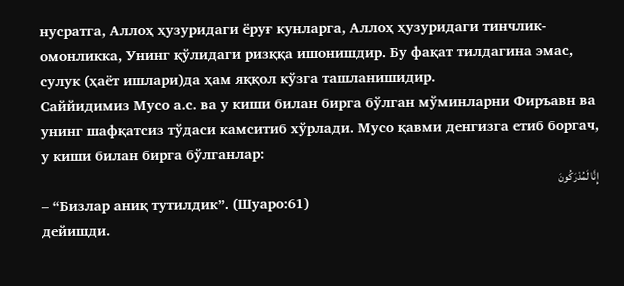нусратга, Аллоҳ ҳузуридаги ёруғ кунларга, Аллоҳ ҳузуридаги тинчлик-омонликка, Унинг қўлидаги ризққа ишонишдир. Бу фақат тилдагина эмас, сулук (ҳаёт ишлари)да ҳам яққол кўзга ташланишидир.
Саййидимиз Мусо а.с. ва у киши билан бирга бўлган мўминларни Фиръавн ва унинг шафқатсиз тўдаси камситиб хўрлади. Мусо қавми денгизга етиб боргач, у киши билан бирга бўлганлар:
إِنَّا لَمُدْرَكُونَ
– “Бизлар аниқ тутилдик”. (Шуаро:61)
дейишди.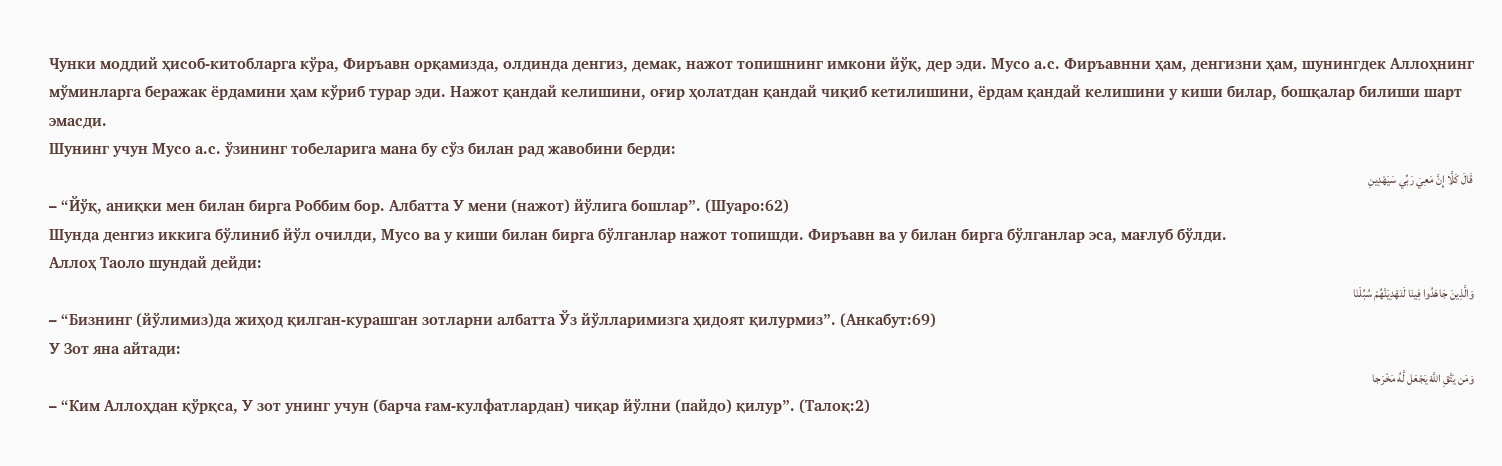Чунки моддий ҳисоб-китобларга кўра, Фиръавн орқамизда, олдинда денгиз, демак, нажот топишнинг имкони йўқ, дер эди. Мусо а.с. Фиръавнни ҳам, денгизни ҳам, шунингдек Аллоҳнинг мўминларга беражак ёрдамини ҳам кўриб турар эди. Нажот қандай келишини, оғир ҳолатдан қандай чиқиб кетилишини, ёрдам қандай келишини у киши билар, бошқалар билиши шарт эмасди.
Шунинг учун Мусо а.с. ўзининг тобеларига мана бу сўз билан рад жавобини берди:
قَالَ كَلَّا إِنَّ مَعِيَ رَبِّي سَيَهْدِينِ
– “Йўқ, аниқки мен билан бирга Роббим бор. Албатта У мени (нажот) йўлига бошлар”. (Шуаро:62)
Шунда денгиз иккига бўлиниб йўл очилди, Мусо ва у киши билан бирга бўлганлар нажот топишди. Фиръавн ва у билан бирга бўлганлар эса, мағлуб бўлди.
Аллоҳ Таоло шундай дейди:
وَالَّذِينَ جَاهَدُوا فِينَا لَنَهْدِيَنَّهُمْ سُبُلَنَا
– “Бизнинг (йўлимиз)да жиҳод қилган-курашган зотларни албатта Ўз йўлларимизга ҳидоят қилурмиз”. (Анкабут:69)
У Зот яна айтади:
وَمَن يَتَّقِ اللَّهَ يَجْعَل لَّهُ مَخْرَجا
– “Ким Аллоҳдан қўрқса, У зот унинг учун (барча ғам-кулфатлардан) чиқар йўлни (пайдо) қилур”. (Талоқ:2)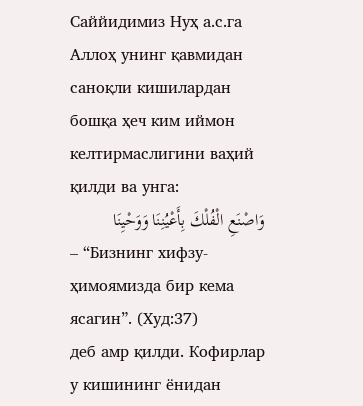Саййидимиз Нуҳ а.с.га Аллоҳ унинг қавмидан саноқли кишилардан бошқа ҳеч ким иймон келтирмаслигини ваҳий қилди ва унга:
وَاصْنَعِ الْفُلْكَ بِأَعْيُنِنَا وَوَحْيِنَا
– “Бизнинг хифзу-ҳимоямизда бир кема ясагин”. (Худ:37)
деб амр қилди. Кофирлар у кишининг ёнидан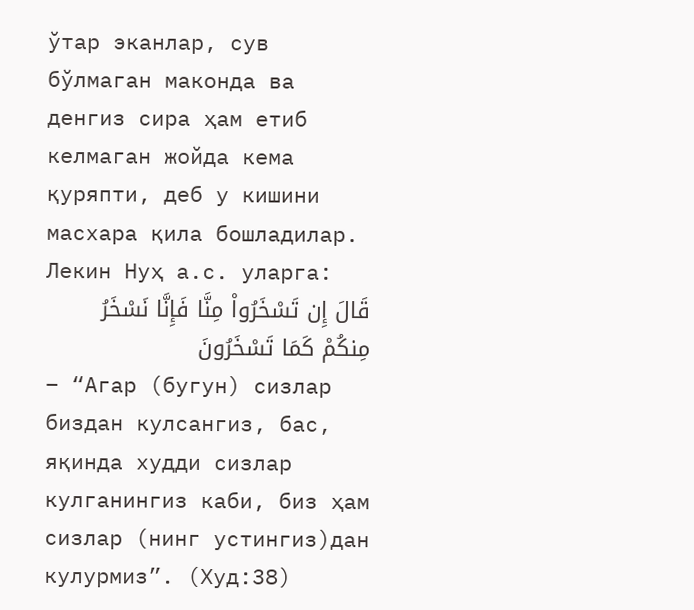ўтар эканлар, сув бўлмаган маконда ва денгиз сира ҳам етиб келмаган жойда кема қуряпти, деб у кишини масхара қила бошладилар.
Лекин Нуҳ а.с. уларга:
قَالَ إِن تَسْخَرُواْ مِنَّا فَإِنَّا نَسْخَرُ مِنكُمْ كَمَا تَسْخَرُونَ
– “Агар (бугун) сизлар биздан кулсангиз, бас, яқинда худди сизлар кулганингиз каби, биз ҳам сизлар (нинг устингиз)дан кулурмиз”. (Худ:38)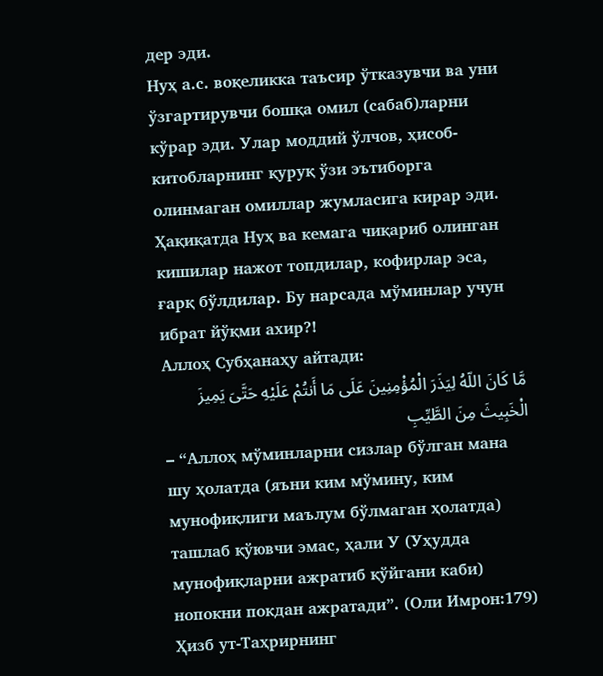дер эди.
Нуҳ а.с. воқеликка таъсир ўтказувчи ва уни ўзгартирувчи бошқа омил (сабаб)ларни кўрар эди. Улар моддий ўлчов, ҳисоб-китобларнинг қуруқ ўзи эътиборга олинмаган омиллар жумласига кирар эди. Ҳақиқатда Нуҳ ва кемага чиқариб олинган кишилар нажот топдилар, кофирлар эса, ғарқ бўлдилар. Бу нарсада мўминлар учун ибрат йўқми ахир?!
Аллоҳ Субҳанаҳу айтади:
مَّا كَانَ اللّهُ لِيَذَرَ الْمُؤْمِنِينَ عَلَى مَا أَنتُمْ عَلَيْهِ حَتَّىَ يَمِيزَ الْخَبِيثَ مِنَ الطَّيِّبِ
– “Аллоҳ мўминларни сизлар бўлган мана шу ҳолатда (яъни ким мўмину, ким мунофиқлиги маълум бўлмаган ҳолатда) ташлаб қўювчи эмас, ҳали У (Уҳудда мунофиқларни ажратиб қўйгани каби) нопокни покдан ажратади”. (Оли Имрон:179)
Ҳизб ут-Таҳрирнинг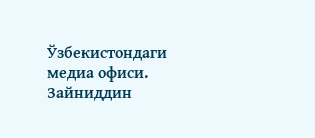Ўзбекистондаги медиа офиси. Зайниддин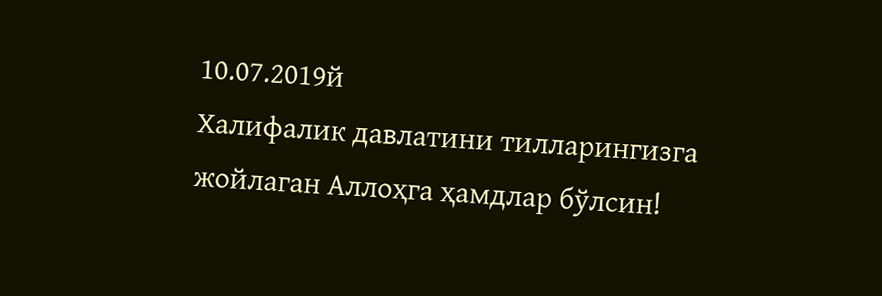10.07.2019й
Халифалик давлатини тилларингизга жойлаган Аллоҳга ҳамдлар бўлсин!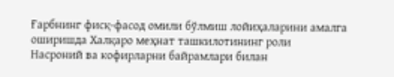Ғарбнинг фисқ-фасод омили бўлмиш лойиҳаларини амалга оширишда Халқаро меҳнат ташкилотининг роли
Насроний ва кофирларни байрамлари билан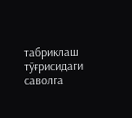табриклаш тўғрисидаги саволга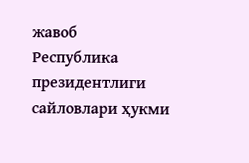жавоб
Республика президентлиги сайловлари ҳукми